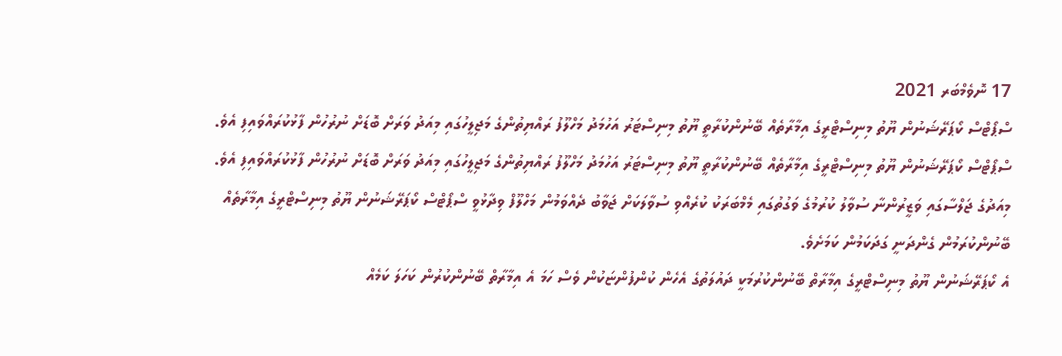17 ނޮވެމްބަރ 2021
ސްޕޯޓްސް ކޯޕަރޭޝަނުން ޔޫތު މިނިސްޓްރީގެ އިމާރާތެއް ބޭނުންކުރާތީ ޔޫތު މިނިސްޓަރު އަހުމަދު މަހްލޫފު ރައްޔިތުންގެ މަޖިލީހުގައި މިއަދު ވަރަށް ބޮޑަށް ނުރުހުން ފާޅުކުރައްވައިފި އެވެ.
ސްޕޯޓްސް ކޯޕަރޭޝަނުން ޔޫތު މިނިސްޓްރީގެ އިމާރާތެއް ބޭނުންކުރާތީ ޔޫތު މިނިސްޓަރު އަހުމަދު މަހްލޫފު ރައްޔިތުންގެ މަޖިލީހުގައި މިއަދު ވަރަށް ބޮޑަށް ނުރުހުން ފާޅުކުރައްވައިފި އެވެ.
މިއަދުގެ ޖަލްސާގައި ވަޒީރުންނާ ސުވާލު ކުރުމުގެ ވަގުތުގައި މެމްބަރަކު ކުރެއްވި ސުވާލަކަށް ޖަވާބު ދެއްވަމުން މަހްލޫފް ވިދާޅުވީ ސްޕޯޓްސް ކޯޕަރޭޝަނުން ޔޫތު މިނިސްޓްރީގެ އިމާރާތެއް ބޭނުންކުރަމުން ގެންދަނީ ގަދަކަމުން ކަމަށެވެ.
އެ ކޯޕަރޭޝަނުން ޔޫތު މިނިސްޓްރީގެ އިމާރާތް ބޭނުންކުރުމަކީ ދައުލަތުގެ އެހެން ކުންފުންޏަކުން ވެސް ހަމަ އެ އިމާރާތް ބޭނުންކުރުން ކަހަލަ ކަމެއް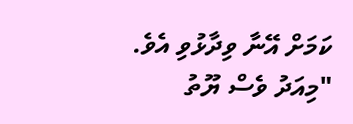ކަމަށް އޭނާ ވިދާޅުވި އެވެ.
"މިއަދު ވެސް ޔޫތު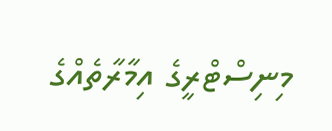މިނިސްޓްރީގެ އިމާރާތެއްގެ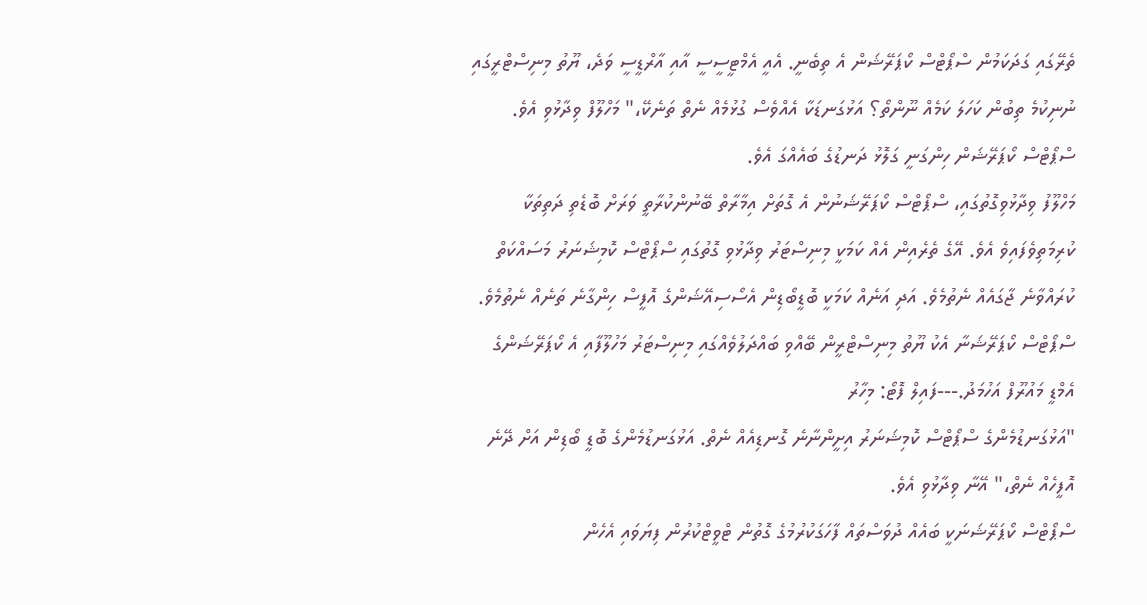ތެރޭގައި ގަދަކަމުން ސްޕޯޓްސް ކޯޕަރޭޝަން އެ ތިބެނީ. އެއީ އެމްޓީސީސީ އާއި އާރްޑީސީ ވަދެ، ޔޫތު މިނިސްޓްރީގައި ނުނިކުމެ ތިބުން ކަހަލަ ކަމެއް ނޫންތޯ؟ އަޅުގަނޑަކާ އެއްވެސް ގުޅުމެއް ނެތް ތަނެކޭ،" މަހްލޫފް ވިދާޅުވި އެވެ.
ސްޕޯޓްސް ކޯޕަރޭޝަން ހިންގަނީ ގަލޮޅު ދަނޑުގެ ބައެއްގަ އެވެ.
މަހްލޫފު ވިދާޅުވިގޮތުގައި، ސްޕޯޓްސް ކޯޕަރޭޝަނުން އެ ގޮތަށް އިމާރާތް ބޭނުންކުރާތީ ވަރަށް ބޮޑެތި ދަތިތަކާ ކުރިމަތިވެފައިވެ އެވެ. އޭގެ ތެރެއިން އެއް ކަމަކީ މިނިސްޓަރު ވިދާޅުވި ގޮތުގައި ސްޕޯޓްސް ކޮމިޝަނަރު މަސައްކަތް ކުރައްވާނެ ޖާގައެއް ނެތުމެވެ. އަދި އަނެއް ކަމަކީ ބޮޑީބޯޑިން އެސޯސިއޭޝަންގެ އޮފީސް ހިންގާނެ ތަނެއް ނެތުމެވެ.
ސްޕޯޓްސް ކޯޕަރޭޝަނާ އެކު ޔޫތު މިނިސްޓްރީން ބޭއްވި ބައްދަލުވެއްގައި މިނިސްޓަރު މަހުލޫފާއި އެ ކޯޕަރޭޝަންގެ އެމްޑީ މައުރޫފް އަހުމަދު.---ފައިލް ފޮޓޯ: މިހާރު
"އަޅުގަނޑުމެންގެ ސްޕޯޓްސް ކޮމިޝަނަރު އިށީންނާނެ ގޮނޑިއެއް ނެތް. އަޅުގަނޑުމެންގެ ބޮޑީ ބޯޑިން އަށް ދޭނެ އޮފީހެއް ނެތް،" އޭނާ ވިދާޅުވި އެވެ.
ސްޕޯޓްސް ކޯޕަރޭޝަނަކީ ބައެއް ދުވަސްތައް ފާހަގަކުރުމުގެ ގޮތުން ޓްވީޓްކުރުން ފިޔަވައި އެހެން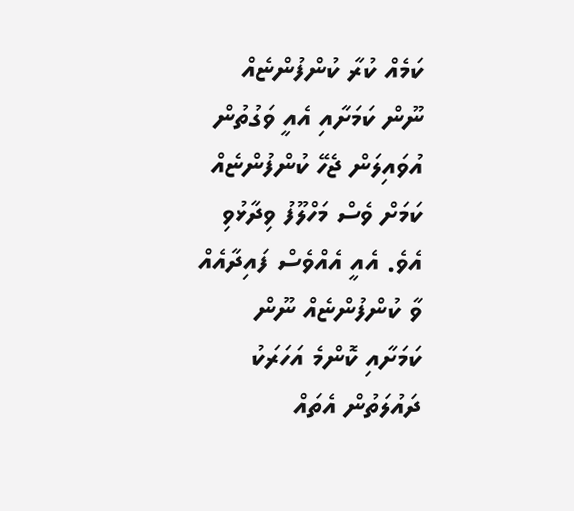ކަމެއް ކުރާ ކުންފުންޏެއް ނޫން ކަމަށާއި އެއީ ވަގުތުން އުވައިލަން ޖެހޭ ކުންފުންޏެއް ކަމަށް ވެސް މަހްލޫފު ވިދާޅުވި އެވެ. އެއީ އެއްވެސް ފައިދާއެއް ވާ ކުންފުންޏެއް ނޫން ކަމަށާއި ކޮންމެ އަހަރަކު ދައުލަތުން އެތައް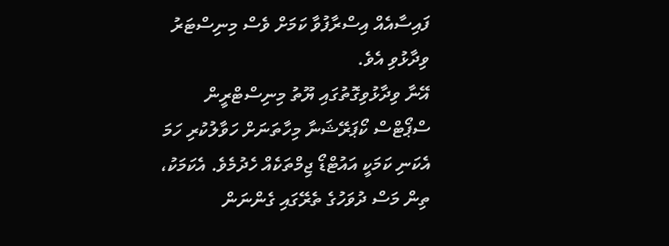ފައިސާއެއް އިސްރާފުވާ ކަމަށް ވެސް މިނިސްޓަރު ވިދާޅުވި އެވެ.
އޭނާ ވިދާޅުވިގޮތުގައި ޔޫތު މިނިސްޓްރީން ސްޕޯޓްސް ކޯޕަރޭޝަނާ މިހާތަނަށް ހަވާލުކުރި ހަމަ އެކަނި ކަމަކީ އައުޓްޑޯ ޖިމްތަކެއް ހެދުމެވެ. އެކަމަކު، ތިން މަސް ދުވަހުގެ ތެރޭގައި ގެންނަން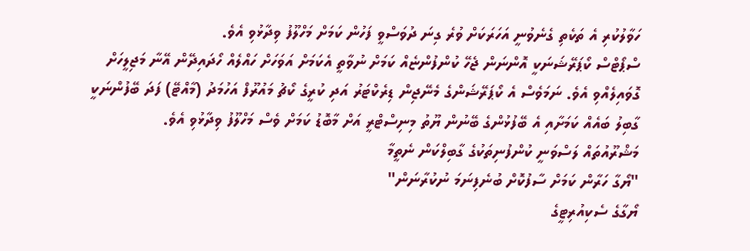ހަވާލުކުރި އެ ތަކެތި ގެނެވުނީ އަހަރަކަށް ވުރެ ގިނަ ދުވަސްވީ ފަހުން ކަމަށް މަހްލޫފު ވިދާޅުވި އެވެ.
ސްޕޯޓްސް ކޯޕަރޭޝަނަކީ އޮންނަން ޖެހޭ ކުންފުންޏެއް ކަމަށް ނުވާތީ އެކަމަށް އަވަހަށް ހައްލެއް ހޯދައިދޭން އޭނާ މަޖިލީހަށް ގޮވައިލެއްވި އެވެ. ނަމަވެސް އެ ކޯޕަރޭޝަންގެ މެނޭޖިން ޑިރެކްޓަރު އަދި ކުރީގެ ކޯޗު މައުރޫފް އަހުމަދު (މާއްޓޭ) ފަދަ ބޭފުންނަކީ ގާބިލު ބައެއް ކަމަށާއި އެ ބޭފުޅުންގެ ބޭނުން ޔޫތު މިނިސްޓްރީ އަށް މާބޮޑު ކަމަށް ވެސް މަހްލޫފު ވިދާޅުވި އެވެ.
މަޝްރޫއުތައް ލަސްވަނީ ކުންފުނިތަކުގެ ގާބިލްކަން ނެތީމާ
"ޔޯގާ ހަރާން ކަމަށް ސާފުކޮށް ބުނެފިނަމަ ނުކުރާނަން"
ޔޯގާގެ ސެކިއުރިޓީގެ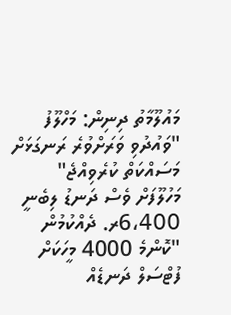މައުލޫމާތު ދިނިން: މަހްލޫފު
"ވައުދުވި ވަރަށްވުރެ ރަނގަޅަށް މަސައްކަތް ކުރެވިއްޖެ"
މަހުލޫފަށް ވެސް ދަނޑު ލިބެނީ 6،400ރ. ދެއްކުމުން
"ކޮންމެ 4000 މީހަކަށް ފުޓްސަލް ދަނޑެއް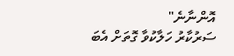އޮންނާނެ"
ސަރުކާރު ހަލާކުވާ ގޮތަށް އެބަ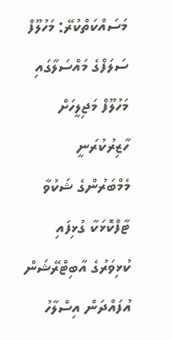މަސައްކަތްކުރޭ: މަހުލޫފް
ސަލަފްގެ މައްސަލާގައި މަހުލޫފް މަޖިލީހަށް ހާޒިރުކުރަނީ
މެމްބަރުންގެ ޝަކުވާ ޓާފްކޮޅަކާ ގުޅިފައި
ކުޅިވަރުގެ އާބިޓްރޭޝަން އުފައްދަން އިސްލާހު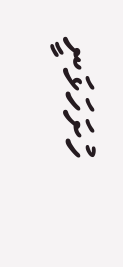ހުށަހަޅަނީ